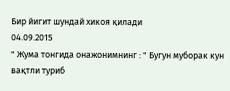Бир йигит шундай хикоя қилади
04.09.2015
" Жума тонгида онажонимнинг : " Бугун муборак кун вақтли туриб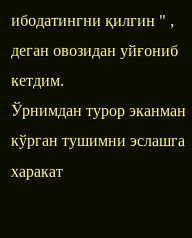ибодатингни қилгин " , деган овозидан уйғониб кетдим.
Ўрнимдан турор эканман кўрган тушимни эслашга харакат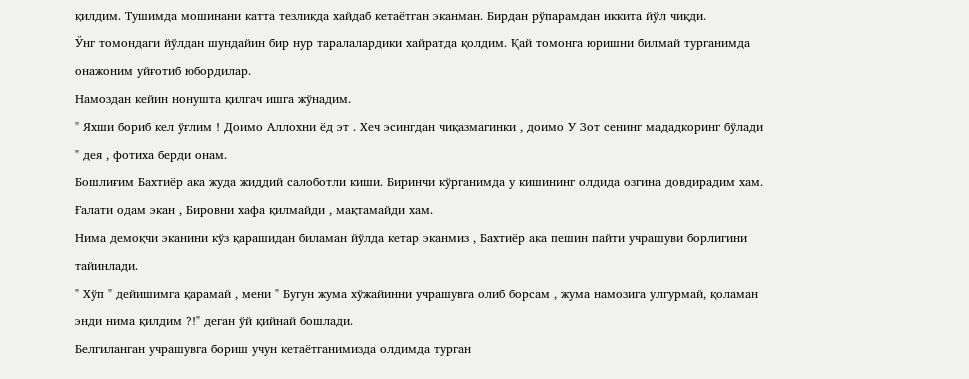қилдим. Тушимда мошинани катта тезликда хайдаб кетаётган эканман. Бирдан рўпарамдан иккита йўл чиқди.
Ўнг томондаги йўлдан шундайин бир нур таралалардики хайратда қолдим. Қай томонга юришни билмай турганимда онажоним уйғотиб юбордилар.
Намоздан кейин нонушта қилгач ишга жўнадим.
" Яхши бориб кел ўғлим ! Доимо Аллохни ёд эт . Хеч эсингдан чиқазмагинки , доимо У Зот сенинг мададкоринг бўлади " дея , фотиха берди онам.
Бошлиғим Бахтиёр ака жуда жиддий салоботли киши. Биринчи кўрганимда у кишининг олдида озгина довдирадим хам. Ғалати одам экан , Бировни хафа қилмайди , мақтамайди хам.
Нима демоқчи эканини кўз қарашидан биламан йўлда кетар эканмиз , Бахтиёр ака пешин пайти учрашуви борлигини тайинлади.
" Хўп " дейишимга қарамай , мени " Бугун жума хўжайинни учрашувга олиб борсам , жума намозига улгурмай, қоламан энди нима қилдим ?!" деган ўй қийнай бошлади.
Белгиланган учрашувга бориш учун кетаётганимизда олдимда турган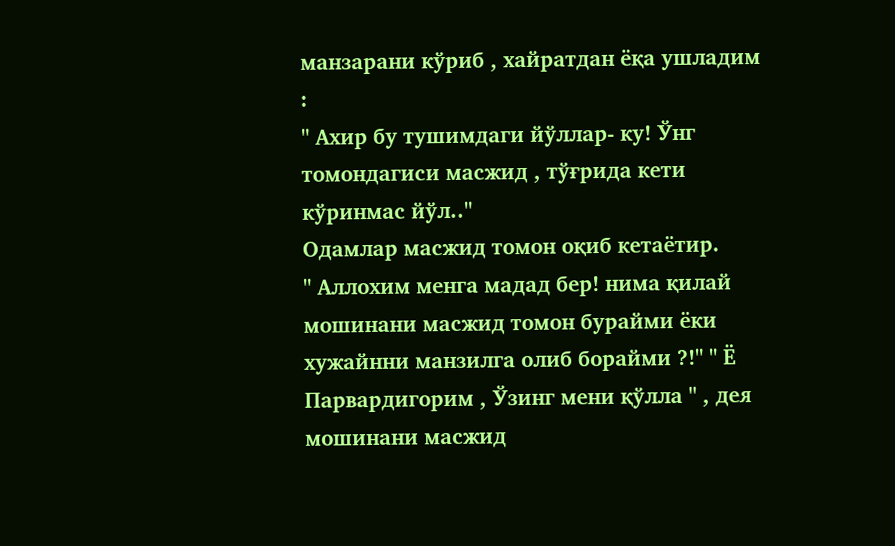манзарани кўриб , хайратдан ёқа ушладим :
" Ахир бу тушимдаги йўллар- ку! Ўнг томондагиси масжид , тўғрида кети кўринмас йўл.."
Одамлар масжид томон оқиб кетаётир.
" Аллохим менга мадад бер! нима қилай мошинани масжид томон бурайми ёки хужайнни манзилга олиб борайми ?!" " Ё Парвардигорим , Ўзинг мени қўлла " , дея мошинани масжид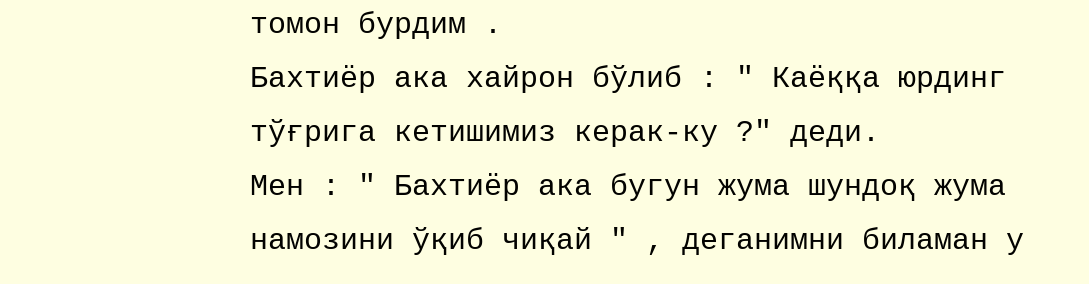томон бурдим .
Бахтиёр ака хайрон бўлиб : " Каёққа юрдинг тўғрига кетишимиз керак-ку ?" деди.
Мен : " Бахтиёр ака бугун жума шундоқ жума намозини ўқиб чиқай " , деганимни биламан у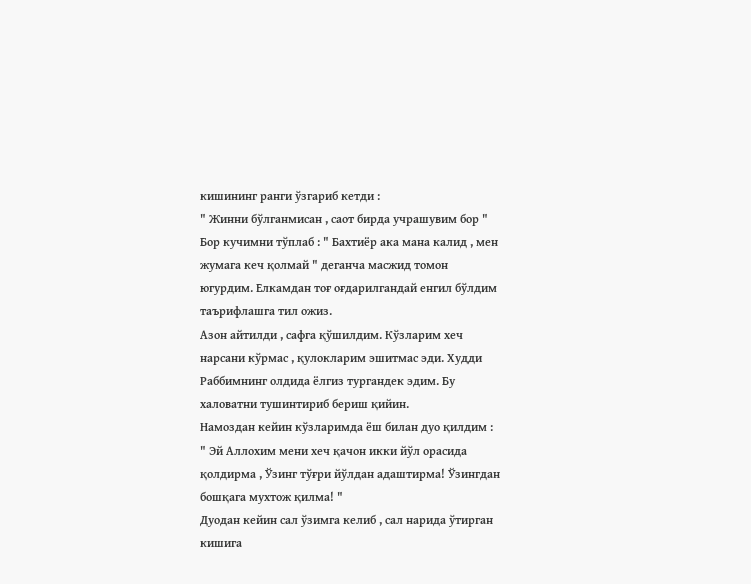кишининг ранги ўзгариб кетди :
" Жинни бўлганмисан , саот бирда учрашувим бор "
Бор кучимни тўплаб : " Бахтиёр ака мана калид , мен жумага кеч қолмай " деганча масжид томон югурдим. Елкамдан тоғ оғдарилгандай енгил бўлдим таърифлашга тил ожиз.
Азон айтилди , сафга қўшилдим. Кўзларим хеч нарсани кўрмас , қулокларим эшитмас эди. Худди Раббимнинг олдида ёлгиз тургандек эдим. Бу халоватни тушинтириб бериш қийин.
Намоздан кейин кўзларимда ёш билан дуо қилдим : " Эй Аллохим мени хеч қачон икки йўл орасида қолдирма , Ўзинг тўғри йўлдан адаштирма! Ўзингдан бошқага мухтож қилма! "
Дуодан кейин сал ўзимга келиб , сал нарида ўтирган кишига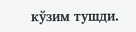кўзим тушди.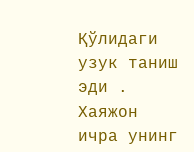Қўлидаги узук таниш эди . Хаяжон ичра унинг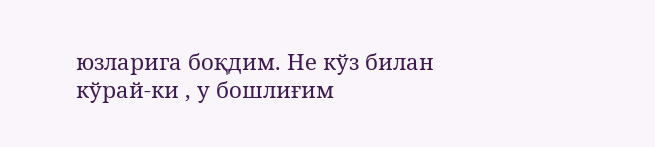юзларига боқдим. Не кўз билан кўрай-ки , у бошлиғим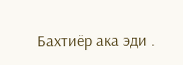Бахтиёр ака эди .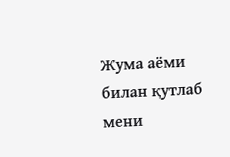Жума аёми билан қутлаб мени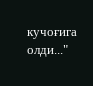кучоғига олди..."